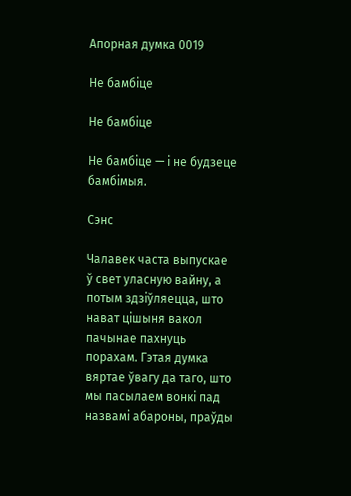Апорная думка 0019

Не бамбіце

Не бамбіце

Не бамбіце — і не будзеце бамбімыя.

Сэнс

Чалавек часта выпускае ў свет уласную вайну, а потым здзіўляецца, што нават цішыня вакол пачынае пахнуць порахам. Гэтая думка вяртае ўвагу да таго, што мы пасылаем вонкі пад назвамі абароны, праўды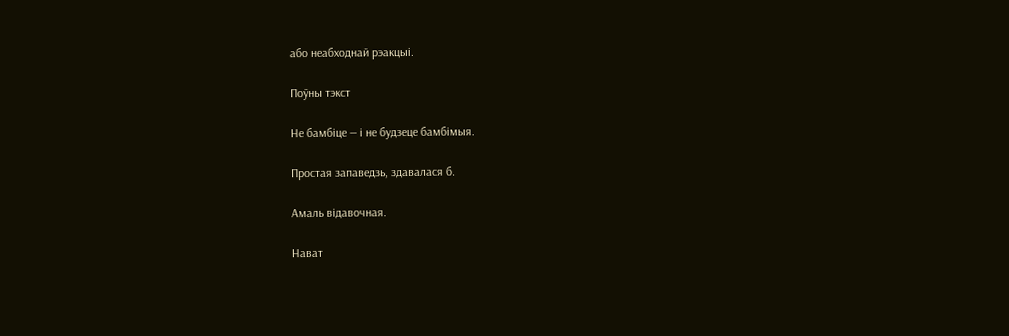або неабходнай рэакцыі.

Поўны тэкст

Не бамбіце — і не будзеце бамбімыя.

Простая запаведзь, здавалася б.

Амаль відавочная.

Нават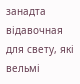занадта відавочная для свету, які вельмі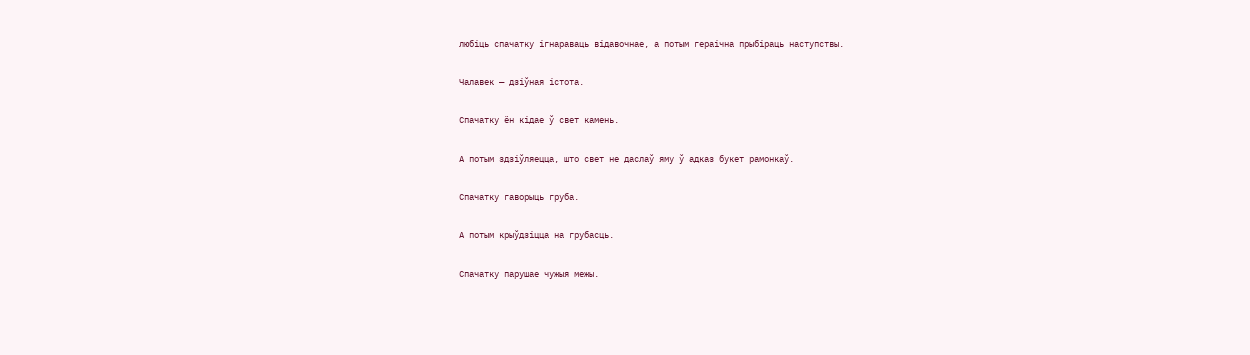любіць спачатку ігнараваць відавочнае, а потым гераічна прыбіраць наступствы.

Чалавек — дзіўная істота.

Спачатку ён кідае ў свет камень.

А потым здзіўляецца, што свет не даслаў яму ў адказ букет рамонкаў.

Спачатку гаворыць груба.

А потым крыўдзіцца на грубасць.

Спачатку парушае чужыя межы.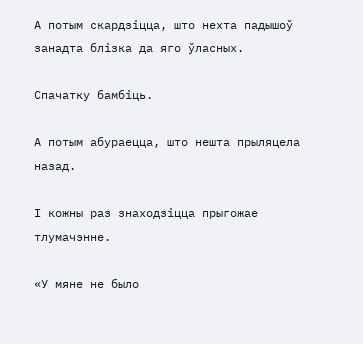А потым скардзіцца, што нехта падышоў занадта блізка да яго ўласных.

Спачатку бамбіць.

А потым абураецца, што нешта прыляцела назад.

І кожны раз знаходзіцца прыгожае тлумачэнне.

«У мяне не было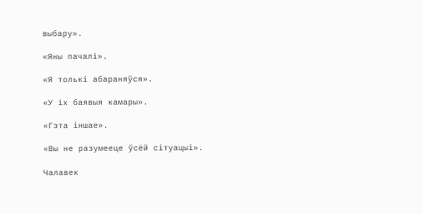выбару».

«Яны пачалі».

«Я толькі абараняўся».

«У іх баявыя камары».

«Гэта іншае».

«Вы не разумееце ўсёй сітуацыі».

Чалавек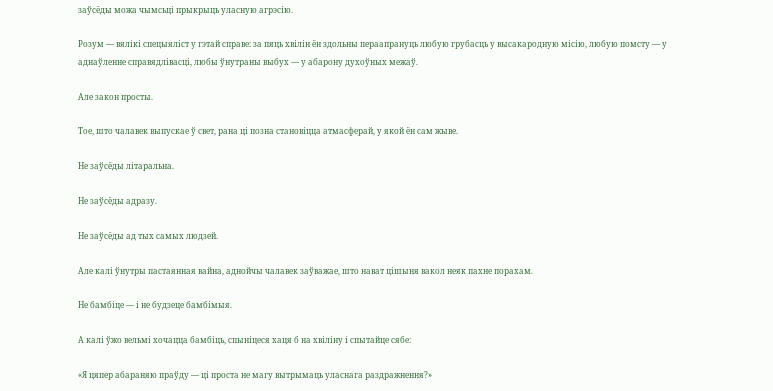заўсёды можа чымсьці прыкрыць уласную агрэсію.

Розум — вялікі спецыяліст у гэтай справе: за пяць хвілін ён здольны пераапрануць любую грубасць у высакародную місію, любую помсту — у аднаўленне справядлівасці, любы ўнутраны выбух — у абарону духоўных межаў.

Але закон просты.

Тое, што чалавек выпускае ў свет, рана ці позна становіцца атмасферай, у якой ён сам жыве.

Не заўсёды літаральна.

Не заўсёды адразу.

Не заўсёды ад тых самых людзей.

Але калі ўнутры пастаянная вайна, аднойчы чалавек заўважае, што нават цішыня вакол неяк пахне порахам.

Не бамбіце — і не будзеце бамбімыя.

А калі ўжо вельмі хочацца бамбіць, спыніцеся хаця б на хвіліну і спытайце сябе:

«Я цяпер абараняю праўду — ці проста не магу вытрымаць уласнага раздражнення?»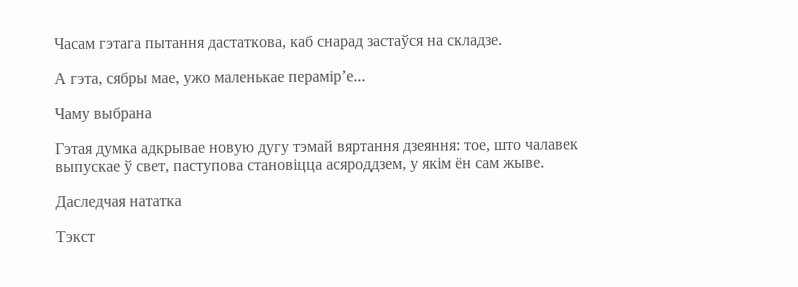Часам гэтага пытання дастаткова, каб снарад застаўся на складзе.

А гэта, сябры мае, ужо маленькае перамір’е...

Чаму выбрана

Гэтая думка адкрывае новую дугу тэмай вяртання дзеяння: тое, што чалавек выпускае ў свет, паступова становіцца асяроддзем, у якім ён сам жыве.

Даследчая нататка

Тэкст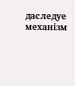даследуе механізм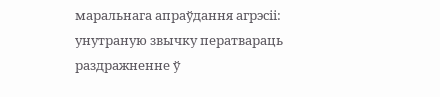маральнага апраўдання агрэсіі: унутраную звычку ператвараць раздражненне ў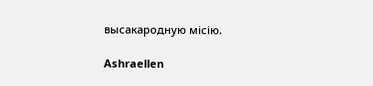высакародную місію.

Ashraellen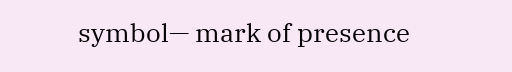symbol— mark of presence